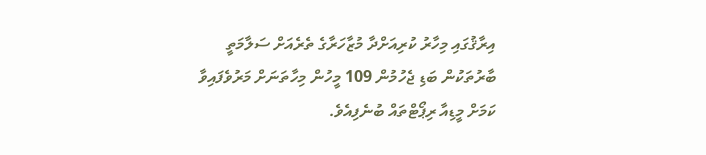އިރާޤުގައި މިހާރު ކުރިއަށްދާ މުޒާހަރާގެ ތެރެއަށް ސަލާމަތީ ބާރުތަކުން ބަޑި ޖެހުމުން 109 މީހުން މިހާތަނަށް މަރުވެފައިވާ ކަމަށް މީޑިއާ ރިޕޯޓްތައް ބުނެފިއެވެ.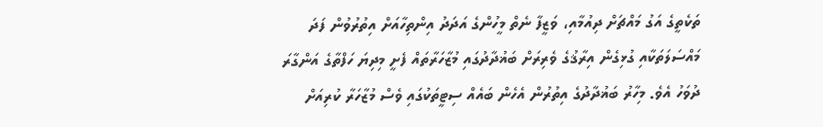ތަކެތީގެ އަގު މައްޗަށް ދިއުމާއި، ވަޒީފާ ނެތް މީހުންގެ އަދަދު އިންތިހާއަށް އިތުރުވުން ފަދަ މައްސަލަތަކާއި ގުޅިގެން އިރާޤުގެ ވެރިރަށް ބަޣުދާދުގައި މުޒާހަރާތައް ފެށީ މިދިޔަ ހަފްތާގެ އަންގާރަ ދުވަހު އެވެ. މިހާރު ބަޣުދާދުގެ އިތުރުން އެހެން ބައެއް ސިޓީތަކުގައި ވެސް މުޒާހަރާ ކުރިއަށް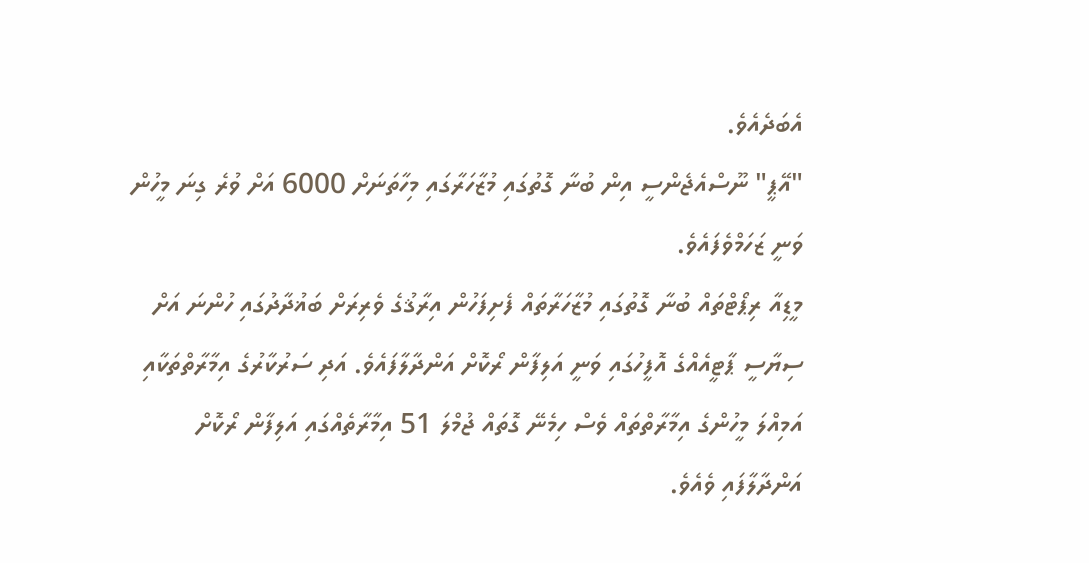އެބަދެއެވެ.
"އޭޕީ" ނޫސްއެޖެންސީ އިން ބުނާ ގޮތުގައި މުޒާހަރާގައި މިހާތަނަށް 6000 އަށް ވުރެ ގިނަ މީހުން ވަނީ ޒަހަމްވެފައެވެ.
މީޑިއާ ރިޕޯޓްތައް ބުނާ ގޮތުގައި މުޒާހަރާތައް ފެށިފަހުން އިރާޤުގެ ވެރިރަށް ބަޣުދާދުގައި ހުންނަ އަށް ސިޔާސީ ޕާޓީއެއްގެ އޮފީހުގައި ވަނީ އަލިފާން ރޯކޮށް އަންދާލާފައެވެ. އަދި ސަރުކާރުގެ އިމާރާތްތަކާއި އަމިއްލަ މީހުންގެ އިމާރާތްތައް ވެސް ހިމެނޭ ގޮތައް ޖުމްލަ 51 އިމާރާތެއްގައި އަލިފާން ރޯކޮށް އަންދާލާފައި ވެއެވެ.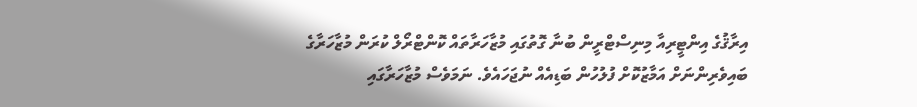އިރާޤުގެ އިންޓީރިއާ މިނިސްޓްރީން ބުނާ ގޮތުގައި މުޒާހަރާތައް ކޮންޓްރޯލް ކުރަން މުޒާހަރާގެ ބައިވެރިންނަށް އަމާޒުކޮށް ފުލުހުން ބަޑިއެއް ނުޖަހައެވެ. ނަމަވެސް މުޒާހަރާގައި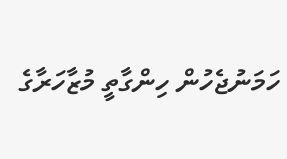ހަމަނުޖެހުން ހިންގާތީ މުޒާހަރާގެ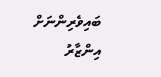ބައިވެރިންނަށް އިންޒާރު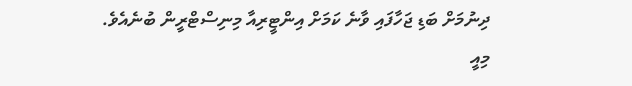ދިނުމަށް ބަޑި ޖަހާފައި ވާނެ ކަމަށް އިންޓީރިއާ މިނިސްޓްރީން ބުނެއެވެ.
މިއީ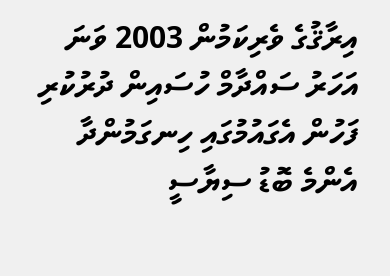އިރާޤުގެ ވެރިކަމުން 2003 ވަނަ އަހަރު ސައްދާމް ހުސައިން ދުރުކުރި ފަހުން އެގައުމުގައި ހިނގަމުންދާ އެންމެ ބޮޑު ސިޔާސީ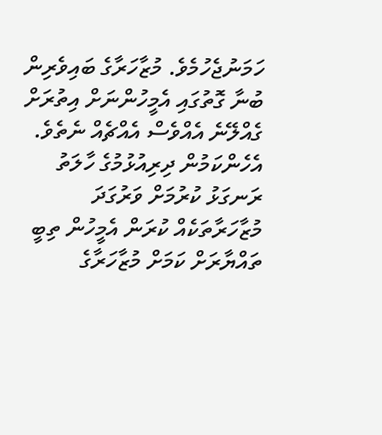ހަމަނުޖެހުމެވެ. މުޒާހަރާގެ ބައިވެރިން ބުނާ ގޮތުގައި އެމީހުންނަށް އިތުރަށް ގެއްލޭނެ އެއްވެސް އެއްޗެއް ނެތެވެ. އެހެންކަމުން ދިރިއުޅުމުގެ ހާލަތު ރަނގަޅު ކުރުމަށް ވަރުގަދަ މުޒާހަރާތަކެއް ކުރަން އެމީހުން ތިބީ ތައްޔާރަށް ކަމަށް މުޒާހަރާގެ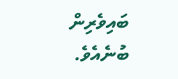ބައިވެރިން ބުނެއެވެ.